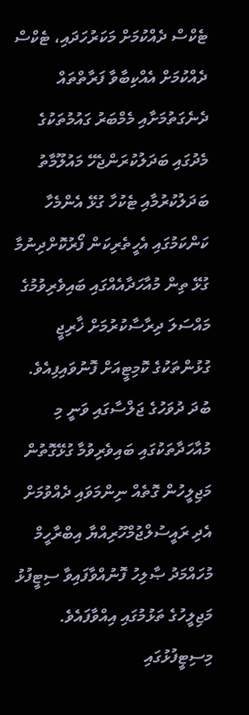ޓެކްސް ދެއްކުމަށް މަކަރުހަދައި، ޓެކްސް ދެއްކުމަށް އެއްކިބާވާ ފަރާތްތައް ދެނެގަތުމަށާއި މެމްބަރު ގައުމުތަކުގެ މެދުގައި ބަދަލުކުރަންޖެހޭ މައުލޫމާތު ބަދަލުކުރުމާއި ޓެކުހާ ގުޅޭ އެންމެހާ ކަންކަމުގައި އެހީތެރިކަން ފޯރުކޮށްދިނުމާ ގުޅޭ ތިން މުއާހަދާއެއްގައި ބައިވެރިވުމުގެ މައްސަލަ ދިރާސާކުރުމަށް ޚާރިޖީ ގުޅުންތަކުގެ ކޮމިޓީއަށް ފޮނުވައިފިއެވެ.
ބުދަ ދުވަހުގެ ޖަލްސާގައި ވަނީ މި މުއާހަދާތަކުގައި ބައިވެރިވުމާ ގުޅޭގޮތުން މަޖިލީހުން ގޮތެއް ނިންމަވައި ދެއްވުމަށް އެދި ރައީސުލްޖުމްހޫރިއްޔާ އިބްރާހީމް މުހައްމަދު ޞާލިހު ފޮނުއްވާފައިވާ ސިޓީފުޅު މަޖިލީހުގެ ތަޅުމުގައި އިއްވާފައެވެ. މިސިޓީފުޅުގައި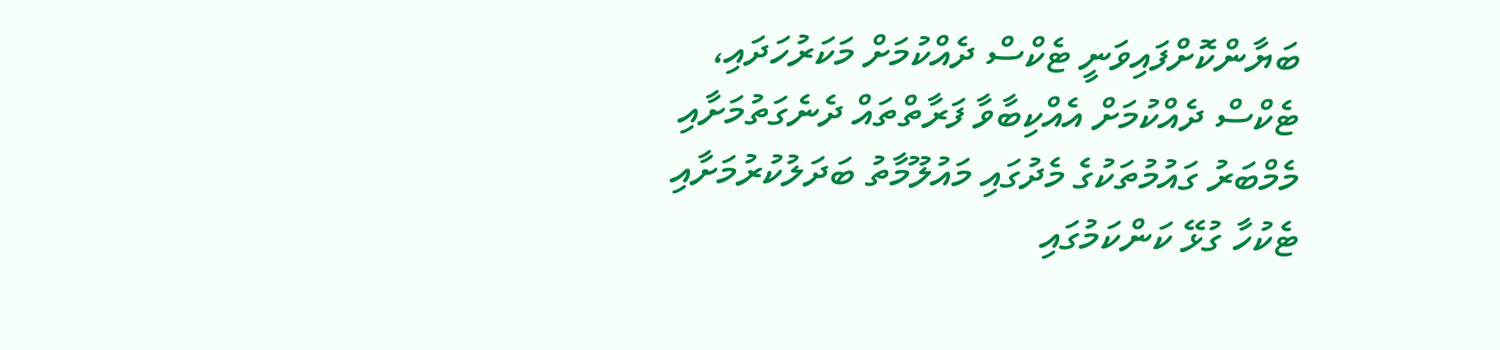ބަޔާންކޮށްފައިވަނީ ޓެކްސް ދެއްކުމަށް މަކަރުހަދައި، ޓެކްސް ދެއްކުމަށް އެއްކިބާވާ ފަރާތްތައް ދެނެގަތުމަށާއި މެމްބަރު ގައުމުތަކުގެ މެދުގައި މައުލޫމާތު ބަދަލުކުރުމަށާއި ޓެކުހާ ގުޅޭ ކަންކަމުގައި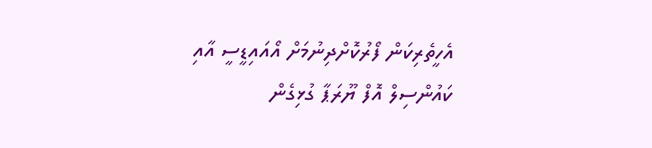އެހީތެރިކަން ފޯރުކޮށްދިނުމަށް އޯއައިޑީސީ އާއި ކައުންސިލް އޮފް ޔޫރަޕާ ގުޅިގެން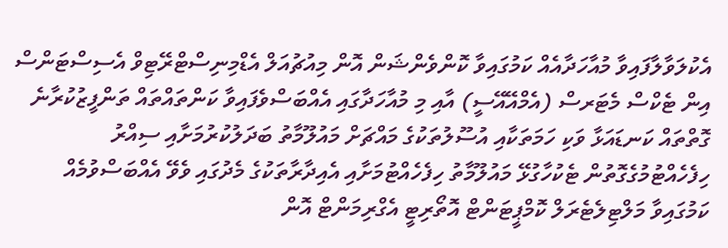އެކުލަވާލާފައިވާ މުއާހަދާއެއް ކަމުގައިވާ ކޮންވެންޝަން އޮން މިއުޗުއަލް އެޑްމިނިސްޓްރޭޓިވް އެސިސްޓަންސް އިން ޓެކްސް މެޓަރސް (އެމްއޭއޭސީ) އާއި މި މުއާހަދާގައި އެއްބަސްވެފައިވާ ކަންތައްތައް ތަންފީޒުކުރާނެ ގޮތްތައް ކަނޑައަޅާ ވަކި ހަމަތަކާއި އުސޫލުތަކުގެ މައްޗަށް މައުލޫމާތު ބަދަލުކުރުމަށާއި ސިއްރު ހިފެހެއްޓުމުގެގޮތުން ޓެކުހާގުޅޭ މައުލޫމާތު ހިފެހެއްޓުމަށާއި އެއިދާރާތަކުގެ މެދުގައި ވެވޭ އެއްބަސްވުމެއް ކަމުގައިވާ މަލްޓިލެޓެރަލް ކޮމްޕީޓަންޓް އޮތޯރިޓީ އެގްރިމަންޓް އޮން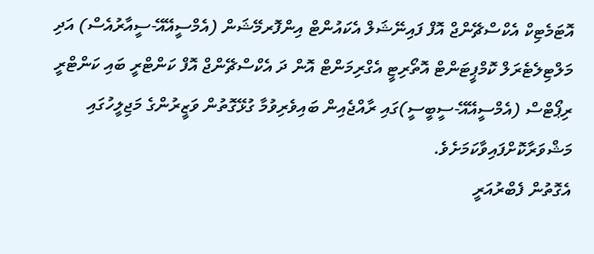އޮޓަމެޓިކް އެކްސްޗޭންޖް އޮފް ފައިނޭޝަލް އެކައުންޓް އިންފޮރމޭޝަން (އެމްސީއޭއޭ-ސީއާރުއެސް) އަދި މަލްޓިލެޓެރަލް ކޮމްޕީޓަންޓް އޮތޯރިޓީ އެގްރިމަންޓް އޮން ދަ އެކްސްޗޭންޖް އޮފް ކަންޓްރީ ބައި ކަންޓްރީ ރިޕޯޓްސް (އެމްސީއޭއޭ-ސީބީސީ)ގައި ރާއްޖެއިން ބައިވެރިވުމާ ގުޅޭގޮތުން ވަޒީރުންގެ މަޖިލީހުގައި މަޝްވަރާކޮށްފައިވާކަމަށެވެ.
އެގޮތުން ފެބްރުއަރީ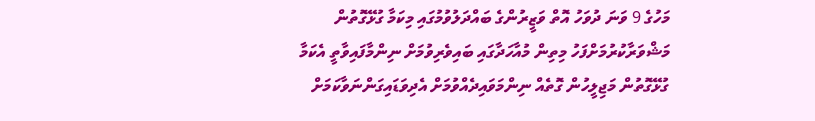މަހުގެ 9 ވަނަ ދުވަހު އޮތް ވަޒީރުންގެ ބައްދަލުވުމުގައި މިކަމާ ގުޅޭގޮތުން މަޝްވަރާކުރުމަށްފަހު މިތިން މުއާހަދާގައި ބައިވެރިވުމަށް ނިންމާފައިވާތީ އެކަމާ ގުޅޭގޮތުން މަޖިލީހުން ގޮތެއް ނިންމަވައިދެއްވުމަށް އެދިވަޑައިގަންނަވާކަމަށް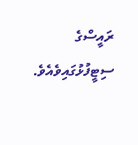ރައީސްގެ ސިޓީފުޅުގައިވެއެވެ.